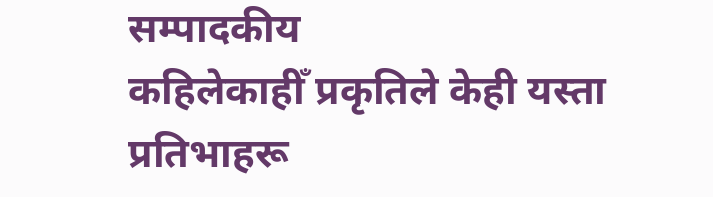सम्पादकीय
कहिलेकाहीँ प्रकृतिले केही यस्ता प्रतिभाहरू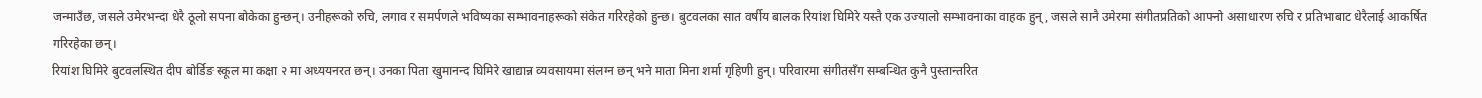जन्माउँछ, जसले उमेरभन्दा धेरै ठूलो सपना बोकेका हुन्छन्। उनीहरूको रुचि, लगाव र समर्पणले भविष्यका सम्भावनाहरूको संकेत गरिरहेको हुन्छ। बुटवलका सात वर्षीय बालक रियांश घिमिरे यस्तै एक उज्यालो सम्भावनाका वाहक हुन्, जसले सानै उमेरमा संगीतप्रतिको आफ्नो असाधारण रुचि र प्रतिभाबाट धेरैलाई आकर्षित गरिरहेका छन्।
रियांश घिमिरे बुटवलस्थित दीप बोर्डिङ स्कूल मा कक्षा २ मा अध्ययनरत छन्। उनका पिता खुमानन्द घिमिरे खाद्यान्न व्यवसायमा संलग्न छन् भने माता मिना शर्मा गृहिणी हुन्। परिवारमा संगीतसँग सम्बन्धित कुनै पुस्तान्तरित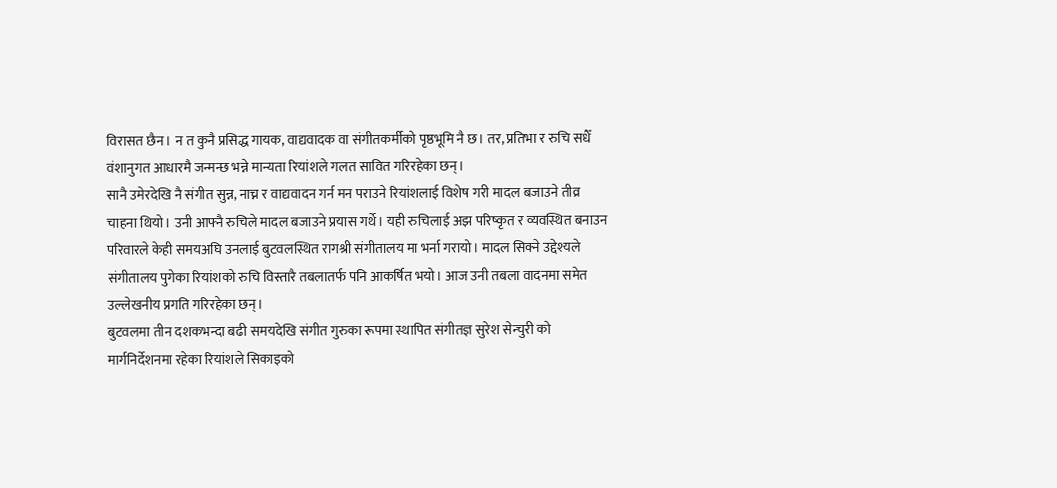विरासत छैन। न त कुनै प्रसिद्ध गायक, वाद्यवादक वा संगीतकर्मीको पृष्ठभूमि नै छ। तर, प्रतिभा र रुचि सधैँ वंशानुगत आधारमै जन्मन्छ भन्ने मान्यता रियांशले गलत सावित गरिरहेका छन्।
सानै उमेरदेखि नै संगीत सुन्न, नाच्न र वाद्यवादन गर्न मन पराउने रियांशलाई विशेष गरी मादल बजाउने तीव्र चाहना थियो। उनी आफ्नै रुचिले मादल बजाउने प्रयास गर्थे। यही रुचिलाई अझ परिष्कृत र व्यवस्थित बनाउन परिवारले केही समयअघि उनलाई बुटवलस्थित रागश्री संगीतालय मा भर्ना गरायो। मादल सिक्ने उद्देश्यले संगीतालय पुगेका रियांशको रुचि विस्तारै तबलातर्फ पनि आकर्षित भयो। आज उनी तबला वादनमा समेत उल्लेखनीय प्रगति गरिरहेका छन्।
बुटवलमा तीन दशकभन्दा बढी समयदेखि संगीत गुरुका रूपमा स्थापित संगीतज्ञ सुरेश सेन्चुरी को मार्गनिर्देशनमा रहेका रियांशले सिकाइको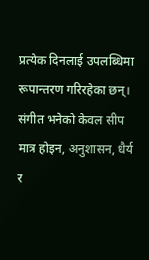प्रत्येक दिनलाई उपलब्धिमा रूपान्तरण गरिरहेका छन्। संगीत भनेको केवल सीप मात्र होइन, अनुशासन, धैर्य र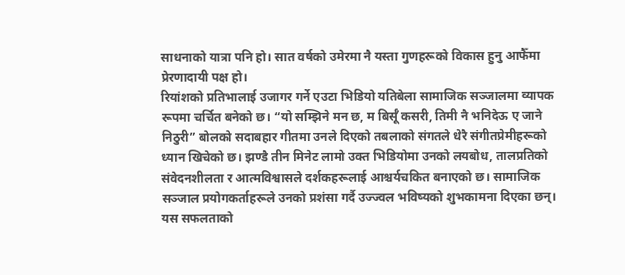साधनाको यात्रा पनि हो। सात वर्षको उमेरमा नै यस्ता गुणहरूको विकास हुनु आफैँमा प्रेरणादायी पक्ष हो।
रियांशको प्रतिभालाई उजागर गर्ने एउटा भिडियो यतिबेला सामाजिक सञ्जालमा व्यापक रूपमा चर्चित बनेको छ। “यो सम्झिने मन छ, म बिर्सूँ कसरी, तिमी नै भनिदेऊ ए जाने निठुरी” बोलको सदाबहार गीतमा उनले दिएको तबलाको संगतले धेरै संगीतप्रेमीहरूको ध्यान खिचेको छ। झण्डै तीन मिनेट लामो उक्त भिडियोमा उनको लयबोध, तालप्रतिको संवेदनशीलता र आत्मविश्वासले दर्शकहरूलाई आश्चर्यचकित बनाएको छ। सामाजिक सञ्जाल प्रयोगकर्ताहरूले उनको प्रशंसा गर्दै उज्ज्वल भविष्यको शुभकामना दिएका छन्।
यस सफलताको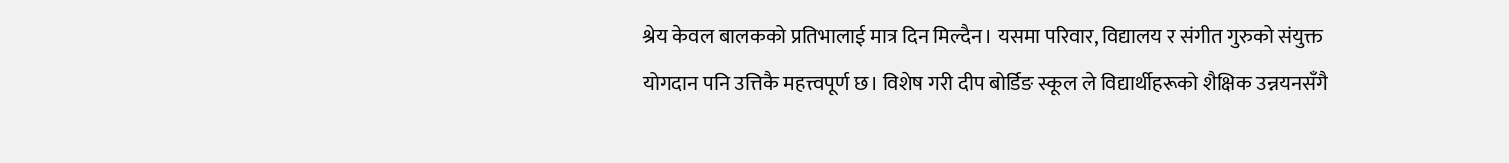श्रेय केवल बालकको प्रतिभालाई मात्र दिन मिल्दैन। यसमा परिवार, विद्यालय र संगीत गुरुको संयुक्त योगदान पनि उत्तिकै महत्त्वपूर्ण छ। विशेष गरी दीप बोर्डिङ स्कूल ले विद्यार्थीहरूको शैक्षिक उन्नयनसँगै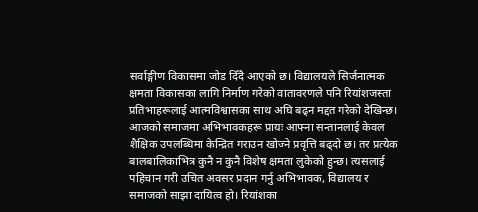सर्वाङ्गीण विकासमा जोड दिँदै आएको छ। विद्यालयले सिर्जनात्मक क्षमता विकासका लागि निर्माण गरेको वातावरणले पनि रियांशजस्ता प्रतिभाहरूलाई आत्मविश्वासका साथ अघि बढ्न मद्दत गरेको देखिन्छ।
आजको समाजमा अभिभावकहरू प्रायः आफ्ना सन्तानलाई केवल शैक्षिक उपलब्धिमा केन्द्रित गराउन खोज्ने प्रवृत्ति बढ्दो छ। तर प्रत्येक बालबालिकाभित्र कुनै न कुनै विशेष क्षमता लुकेको हुन्छ। त्यसलाई पहिचान गरी उचित अवसर प्रदान गर्नु अभिभावक, विद्यालय र समाजको साझा दायित्व हो। रियांशका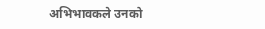अभिभावकले उनको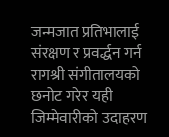जन्मजात प्रतिभालाई संरक्षण र प्रवर्द्धन गर्न रागश्री संगीतालयको छनोट गरेर यही जिम्मेवारीको उदाहरण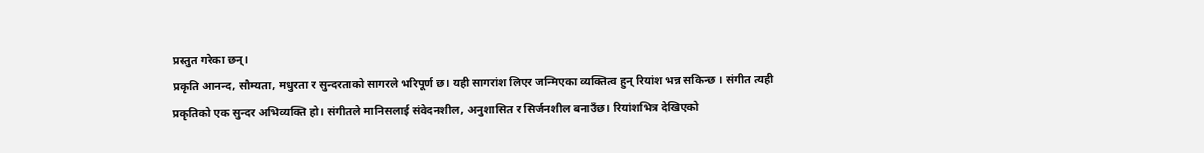प्रस्तुत गरेका छन्।
प्रकृति आनन्द, सौम्यता, मधुरता र सुन्दरताको सागरले भरिपूर्ण छ। यही सागरांश लिएर जन्मिएका व्यक्तित्व हुन् रियांश भन्न सकिन्छ । संगीत त्यही प्रकृतिको एक सुन्दर अभिव्यक्ति हो। संगीतले मानिसलाई संवेदनशील, अनुशासित र सिर्जनशील बनाउँछ। रियांशभित्र देखिएको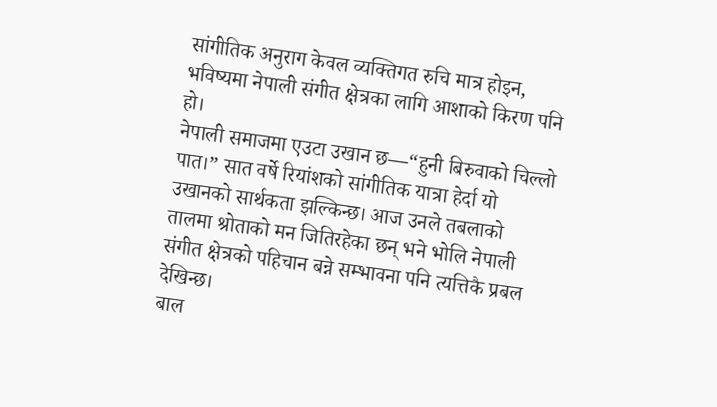सांगीतिक अनुराग केवल व्यक्तिगत रुचि मात्र होइन, भविष्यमा नेपाली संगीत क्षेत्रका लागि आशाको किरण पनि हो।
नेपाली समाजमा एउटा उखान छ—“हुनी बिरुवाको चिल्लो पात।” सात वर्षे रियांशको सांगीतिक यात्रा हेर्दा यो उखानको सार्थकता झल्किन्छ। आज उनले तबलाको तालमा श्रोताको मन जितिरहेका छन् भने भोलि नेपाली संगीत क्षेत्रको पहिचान बन्ने सम्भावना पनि त्यत्तिकै प्रबल देखिन्छ।
बाल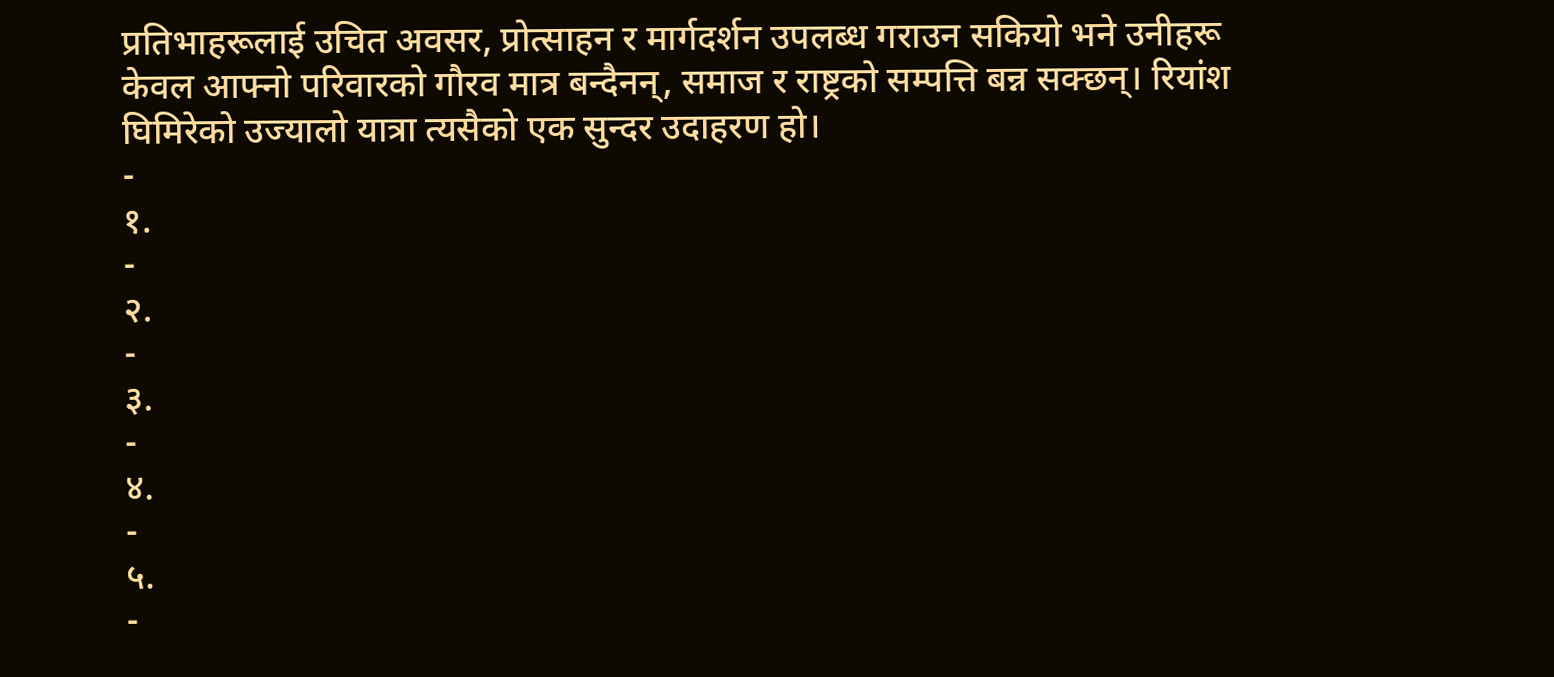प्रतिभाहरूलाई उचित अवसर, प्रोत्साहन र मार्गदर्शन उपलब्ध गराउन सकियो भने उनीहरू केवल आफ्नो परिवारको गौरव मात्र बन्दैनन्, समाज र राष्ट्रको सम्पत्ति बन्न सक्छन्। रियांश घिमिरेको उज्यालो यात्रा त्यसैको एक सुन्दर उदाहरण हो।
-
१.
-
२.
-
३.
-
४.
-
५.
-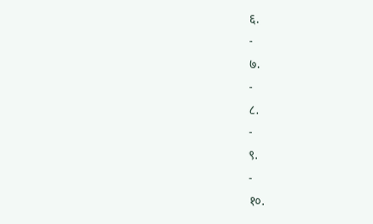६.
-
७.
-
८.
-
९.
-
१०.